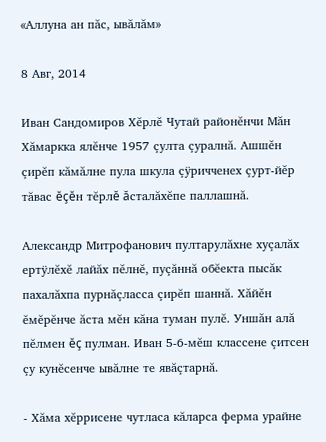«Аллуна ан пăс, ывăлăм»

8 Авг, 2014

Иван Сандомиров Хĕрлĕ Чутай районĕнчи Мăн Хăмаркка ялĕнче 1957 çулта çуралнă. Ашшĕн çирĕп кăмăлне пула шкула çÿричченех çурт-йĕр тăвас ĕçĕн тĕрлĕ ăсталăхĕпе паллашнă.

Александр Митрофанович пултарулăхне хуçалăх ертÿлĕхĕ лайăх пĕлнĕ, пуçăннă обĕекта пысăк пахалăхпа пурнăçласса çирĕп шаннă. Хăйĕн ĕмĕрĕнче ăста мĕн кăна туман пулĕ. Уншăн алă пĕлмен ĕç пулман. Иван 5-6-мĕш классене çитсен çу кунĕсенче ывăлне те явăçтарнă.

- Хăма хĕррисене чутласа кăларса ферма урайне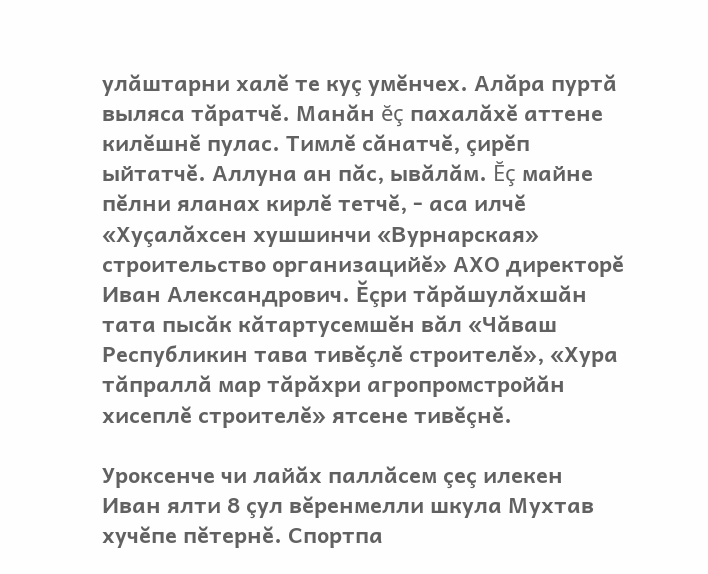улăштарни халĕ те куç умĕнчех. Алăра пуртă выляса тăратчĕ. Манăн ĕç пахалăхĕ аттене килĕшнĕ пулас. Тимлĕ сăнатчĕ, çирĕп ыйтатчĕ. Аллуна ан пăс, ывăлăм. Ĕç майне пĕлни яланах кирлĕ тетчĕ, - аса илчĕ «Хуçалăхсен хушшинчи «Вурнарская» строительство организацийĕ» АХО директорĕ Иван Александрович. Ĕçри тăрăшулăхшăн тата пысăк кăтартусемшĕн вăл «Чăваш Республикин тава тивĕçлĕ строителĕ», «Хура тăпраллă мар тăрăхри агропромстройăн хисеплĕ строителĕ» ятсене тивĕçнĕ.

Уроксенче чи лайăх паллăсем çеç илекен Иван ялти 8 çул вĕренмелли шкула Мухтав хучĕпе пĕтернĕ. Спортпа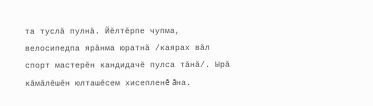та туслă пулнă. Йĕлтĕрпе чупма, велосипедпа ярăнма юратнă /каярах вăл спорт мастерĕн кандидачĕ пулса тăнă/. Ырă кăмăлĕшĕн юлташĕсем хисепленĕ ăна.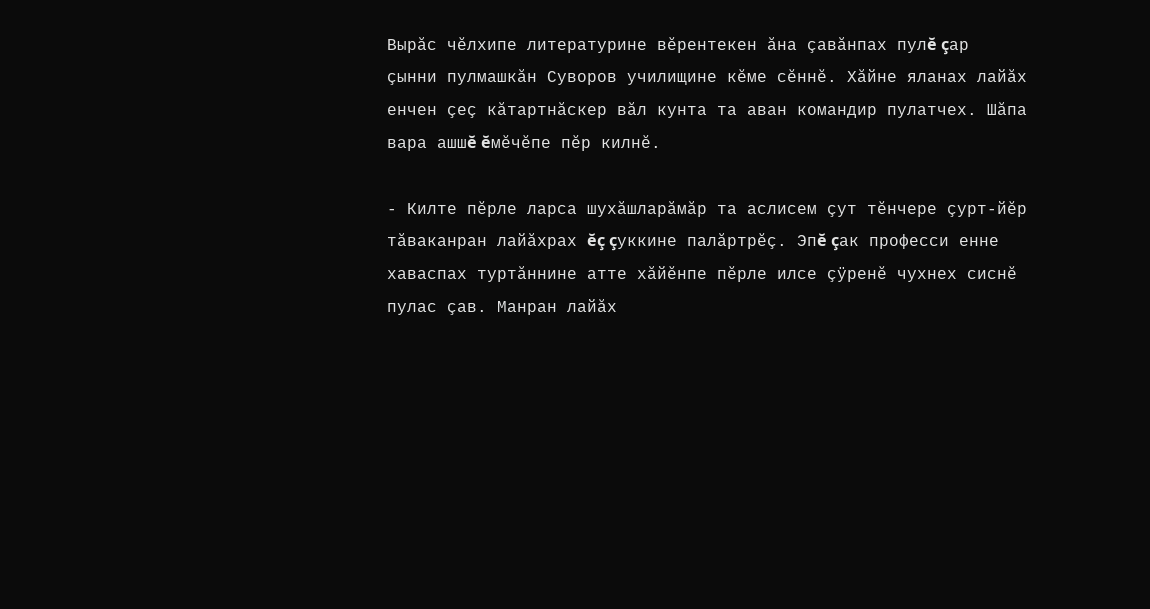Вырăс чĕлхипе литературине вĕрентекен ăна çавăнпах пулĕ çар çынни пулмашкăн Суворов училищине кĕме сĕннĕ. Хăйне яланах лайăх енчен çеç кăтартнăскер вăл кунта та аван командир пулатчех. Шăпа вара ашшĕ ĕмĕчĕпе пĕр килнĕ.

- Килте пĕрле ларса шухăшларăмăр та аслисем çут тĕнчере çурт-йĕр тăваканран лайăхрах ĕç çуккине палăртрĕç. Эпĕ çак професси енне хаваспах туртăннине атте хăйĕнпе пĕрле илсе çÿренĕ чухнех сиснĕ пулас çав. Манран лайăх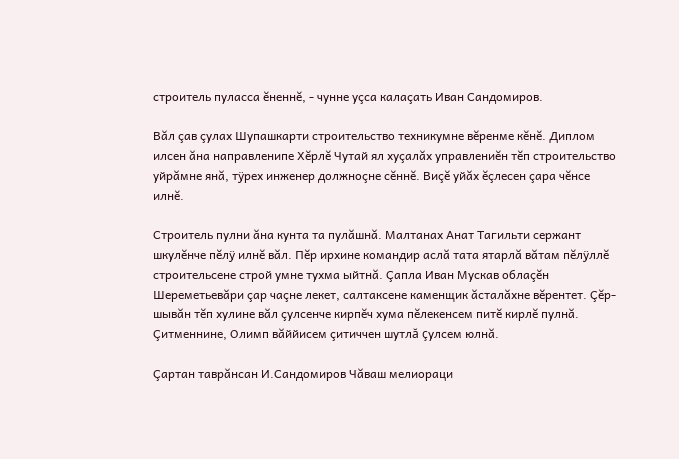строитель пуласса ĕненнĕ, - чунне уçса калаçать Иван Сандомиров.

Вăл çав çулах Шупашкарти строительство техникумне вĕренме кĕнĕ. Диплом илсен ăна направленипе Хĕрлĕ Чутай ял хуçалăх управлениĕн тĕп строительство уйрăмне янă, тÿрех инженер должноçне сĕннĕ. Виçĕ уйăх ĕçлесен çара чĕнсе илнĕ.

Строитель пулни ăна кунта та пулăшнă. Малтанах Анат Тагильти сержант шкулĕнче пĕлÿ илнĕ вăл. Пĕр ирхине командир аслă тата ятарлă вăтам пĕлÿллĕ строительсене строй умне тухма ыйтнă. Çапла Иван Мускав облаçĕн Шереметьевăри çар чаçне лекет, салтаксене каменщик ăсталăхне вĕрентет. Çĕр-шывăн тĕп хулине вăл çулсенче кирпĕч хума пĕлекенсем питĕ кирлĕ пулнă. Çитменнине, Олимп вăййисем çитиччен шутлă çулсем юлнă.

Çартан таврăнсан И.Сандомиров Чăваш мелиораци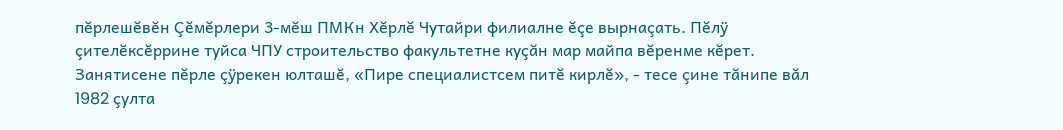пĕрлешĕвĕн Çĕмĕрлери 3-мĕш ПМКн Хĕрлĕ Чутайри филиалне ĕçе вырнаçать. Пĕлÿ çителĕксĕррине туйса ЧПУ строительство факультетне куçăн мар майпа вĕренме кĕрет. Занятисене пĕрле çÿрекен юлташĕ, «Пире специалистсем питĕ кирлĕ», - тесе çине тăнипе вăл 1982 çулта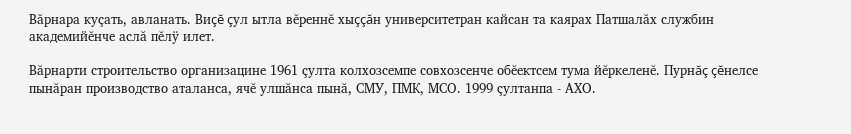Вăрнара куçать, авланать. Виçĕ çул ытла вĕреннĕ хыççăн университетран кайсан та каярах Патшалăх службин академийĕнче аслă пĕлÿ илет.

Вăрнарти строительство организацине 1961 çулта колхозсемпе совхозсенче обĕектсем тума йĕркеленĕ. Пурнăç çĕнелсе пынăран производство аталанса, ячĕ улшăнса пынă, СМУ, ПМК, МСО. 1999 çултанпа - АХО.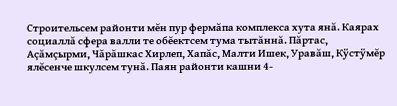Строительсем районти мĕн пур фермăпа комплекса хута янă. Каярах социаллă сфера валли те обĕектсем тума тытăннă. Пăртас, Аçăмçырми, Чăрăшкас Хирлеп, Хапăс, Малти Ишек, Уравăш, Кÿстÿмĕр ялĕсенче шкулсем тунă. Паян районти кашни 4-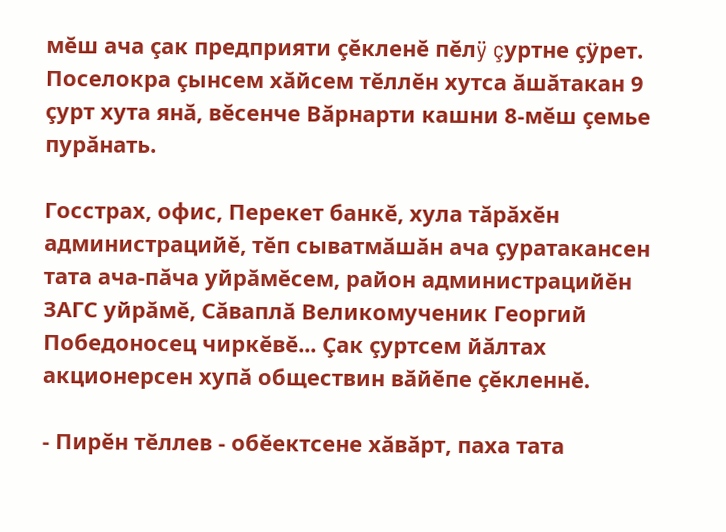мĕш ача çак предприяти çĕкленĕ пĕлÿ çуртне çÿрет. Поселокра çынсем хăйсем тĕллĕн хутса ăшăтакан 9 çурт хута янă, вĕсенче Вăрнарти кашни 8-мĕш çемье пурăнать.

Госстрах, офис, Перекет банкĕ, хула тăрăхĕн администрацийĕ, тĕп сыватмăшăн ача çуратакансен тата ача-пăча уйрăмĕсем, район администрацийĕн ЗАГС уйрăмĕ, Сăваплă Великомученик Георгий Победоносец чиркĕвĕ... Çак çуртсем йăлтах акционерсен хупă обществин вăйĕпе çĕкленнĕ.

- Пирĕн тĕллев - обĕектсене хăвăрт, паха тата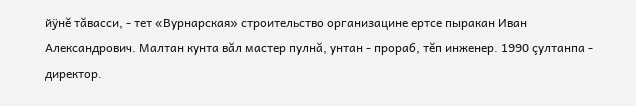йÿнĕ тăвасси, - тет «Вурнарская» строительство организацине ертсе пыракан Иван Александрович. Малтан кунта вăл мастер пулнă, унтан - прораб, тĕп инженер. 1990 çултанпа - директор.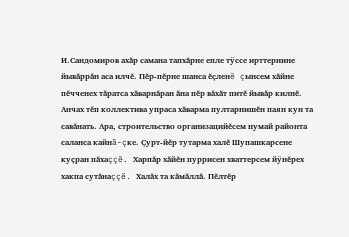И.Сандомиров ахăр самана тапхăрне епле тÿссе ирттернине йывăррăн аса илчĕ. Пĕр-пĕрне шанса ĕçленĕ çынсем хăйне пĕчченех тăратса хăварнăран ăна пĕр вăхăт питĕ йывăр килнĕ. Анчах тĕп коллектива упраса хăварма пултарнишĕн паян кун та савăнать. Ара, строительство организацийĕсем нумай районта саланса кайнă-çке. Çурт-йĕр тутарма халĕ Шупашкарсене куçран пăхаççĕ. Харпăр хăйĕн пуррисен хваттерсем йÿнĕрех хакпа сутăнаççĕ. Халăх та кăмăллă. Пĕлтĕр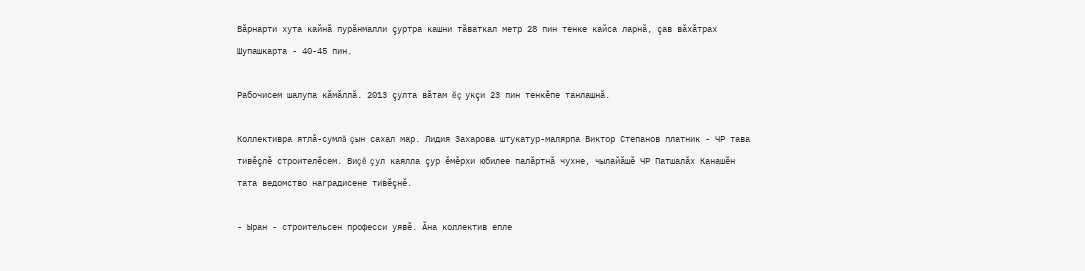Вăрнарти хута кайнă пурăнмалли çуртра кашни тăваткал метр 28 пин тенке кайса ларнă, çав вăхăтрах Шупашкарта - 40-45 пин.

Рабочисем шалупа кăмăллă. 2013 çулта вăтам ĕç укçи 23 пин тенкĕпе танлашнă.

Коллективра ятлă-сумлă çын сахал мар. Лидия Захарова штукатур-малярпа Виктор Степанов платник - ЧР тава тивĕçлĕ строителĕсем. Виçĕ çул каялла çур ĕмĕрхи юбилее палăртнă чухне, чылайăшĕ ЧР Патшалăх Канашĕн тата ведомство наградисене тивĕçнĕ.

- Ыран - строительсен професси уявĕ. Ăна коллектив епле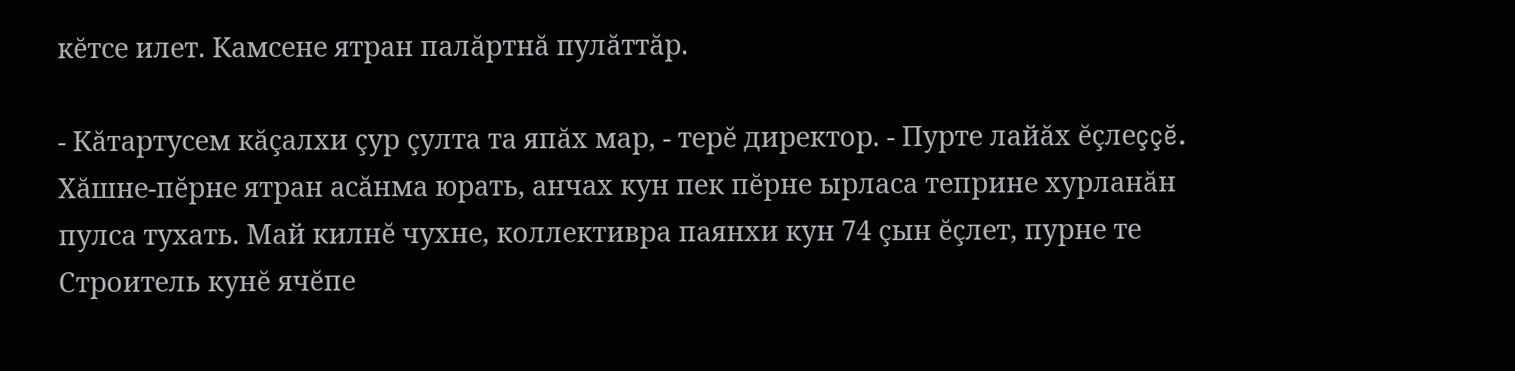кĕтсе илет. Камсене ятран палăртнă пулăттăр.

- Кăтартусем кăçалхи çур çулта та япăх мар, - терĕ директор. - Пурте лайăх ĕçлеççĕ. Хăшне-пĕрне ятран асăнма юрать, анчах кун пек пĕрне ырласа теприне хурланăн пулса тухать. Май килнĕ чухне, коллективра паянхи кун 74 çын ĕçлет, пурне те Строитель кунĕ ячĕпе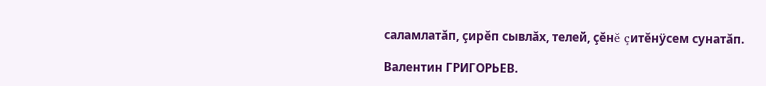саламлатăп, çирĕп сывлăх, телей, çĕнĕ çитĕнÿсем сунатăп.

Валентин ГРИГОРЬЕВ.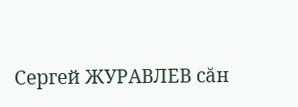Сергей ЖУРАВЛЕВ сăн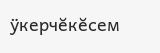ÿкерчĕкĕсем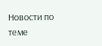Новости по теме